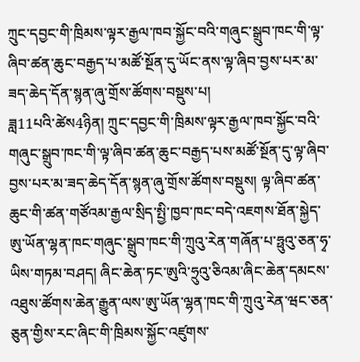ཀྲུང་དབྱང་གི་ཁྲིམས་ལྟར་རྒྱལ་ཁབ་སྐྱོང་བའི་གཞུང་སྒྲུབ་ཁང་གི་ལྟ་ཞིབ་ཚན་ཆུང་བརྒྱད་པ་མཚོ་སྔོན་དུ་ཡོང་ནས་ལྟ་ཞིབ་བྱས་པར་མ་ཟད་ཆེད་དོན་སྙན་ཞུ་གྲོས་ཚོགས་བསྡུས་པ།
ཟླ11པའི་ཚེས4ཉིན། ཀྲུང་དབྱང་གི་ཁྲིམས་ལྟར་རྒྱལ་ཁབ་སྐྱོང་བའི་གཞུང་སྒྲུབ་ཁང་གི་ལྟ་ཞིབ་ཚན་ཆུང་བརྒྱད་པས་མཚོ་སྔོན་དུ་ལྟ་ཞིབ་བྱས་པར་མ་ཟད་ཆེད་དོན་སྙན་ཞུ་གྲོས་ཚོགས་བསྡུས། ལྟ་ཞིབ་ཚན་ཆུང་གི་ཚན་གཙོའམ་རྒྱལ་སྲིད་སྤྱི་ཁྱབ་ཁང་བདེ་འཇགས་ཐོན་སྐྱེད་ཨུ་ཡོན་ལྷན་ཁང་གཞུང་སྒྲུབ་ཁང་གི་ཀྲུའུ་རེན་གཞོན་པ་ཧྥུའུ་ཅན་ཧྭ་ཡིས་གཏམ་བཤད། ཞིང་ཆེན་ཏང་ཨུའི་ཧྲུའུ་ཅིའམ་ཞིང་ཆེན་དམངས་འཐུས་ཚོགས་ཆེན་རྒྱུན་ལས་ཨུ་ཡོན་ལྷན་ཁང་གི་ཀྲུའུ་རེན་ཝང་ཅན་ཅུན་གྱིས་རང་ཞིང་གི་ཁྲིམས་སྐྱོང་འཛུགས་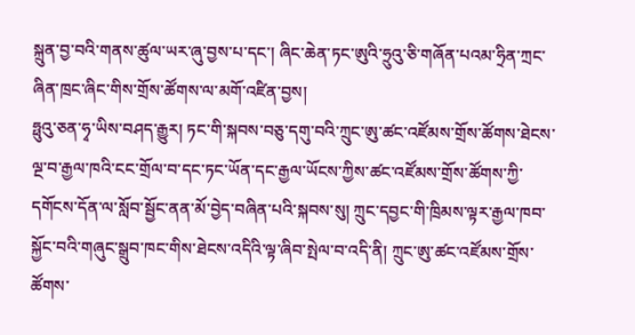སྐྲུན་བྱ་བའི་གནས་ཚུལ་ཡར་ཞུ་བྱས་པ་དང་། ཞིང་ཆེན་ཏང་ཨུའི་ཧྲུའུ་ཅི་གཞོན་པའམ་ཧྲིན་ཀྲང་ཞིན་ཁྲང་ཞིང་གིས་གྲོས་ཚོགས་ལ་མགོ་འཛིན་བྱས།
ཧྥུའུ་ཅན་ཧྭ་ཡིས་བཤད་རྒྱུར། ཏང་གི་སྐབས་བཅུ་དགུ་བའི་ཀྲུང་ཨུ་ཚང་འཛོམས་གྲོས་ཚོགས་ཐེངས་ལྔ་བ་རྒྱལ་ཁའི་ངང་གྲོལ་བ་དང་ཏང་ཡོན་དང་རྒྱལ་ཡོངས་ཀྱིས་ཚང་འཛོམས་གྲོས་ཚོགས་ཀྱི་དགོངས་དོན་ལ་སློབ་སྦྱོང་ནན་མོ་བྱེད་བཞིན་པའི་སྐབས་སུ། ཀྲུང་དབྱང་གི་ཁྲིམས་ལྟར་རྒྱལ་ཁབ་སྐྱོང་བའི་གཞུང་སྒྲུབ་ཁང་གིས་ཐེངས་འདིའི་ལྟ་ཞིབ་སྤེལ་བ་འདི་ནི། ཀྲུང་ཨུ་ཚང་འཛོམས་གྲོས་ཚོགས་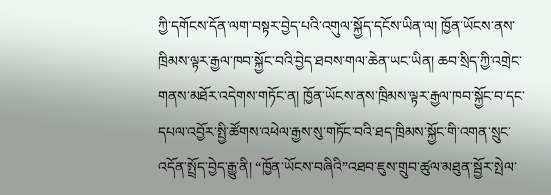ཀྱི་དགོངས་དོན་ལག་བསྟར་བྱེད་པའི་འགུལ་སྐྱོད་དངོས་ཡིན་ལ། ཁྱོན་ཡོངས་ནས་ཁྲིམས་ལྟར་རྒྱལ་ཁབ་སྐྱོང་བའི་བྱེད་ཐབས་གལ་ཆེན་ཡང་ཡིན། ཆབ་སྲིད་ཀྱི་འགྲེང་གནས་མཐོར་འདེགས་གཏོང་ན། ཁྱོན་ཡོངས་ནས་ཁྲིམས་ལྟར་རྒྱལ་ཁབ་སྐྱོང་བ་དང་དཔལ་འབྱོར་སྤྱི་ཚོགས་འཕེལ་རྒྱས་སུ་གཏོང་བའི་ཐད་ཁྲིམས་སྐྱོང་གི་འགན་སྲུང་འདོན་སྤྲོད་བྱེད་རྒྱུ་ནི། “ཁྱོན་ཡོངས་བཞིའི”འཐབ་ཇུས་གྲུབ་ཚུལ་མཐུན་སྦྱོར་སྤེལ་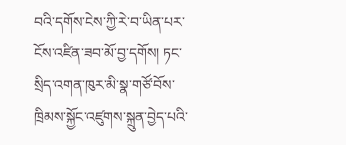བའི་དགོས་ངེས་ཀྱི་རེ་བ་ཡིན་པར་ངོས་འཛིན་ཟབ་མོ་བྱ་དགོས། ཏང་སྲིད་འགན་ཁུར་མི་སྣ་གཙོ་བོས་ཁྲིམས་སྐྱོང་འཛུགས་སྐྲུན་བྱེད་པའི་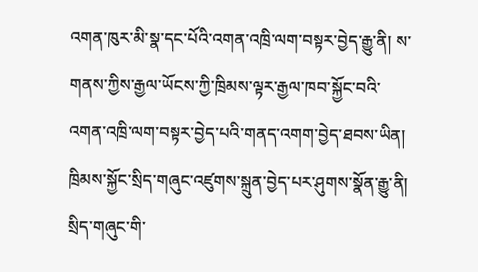འགན་ཁུར་མི་སྣ་དང་པོའི་འགན་འཁྲི་ལག་བསྟར་བྱེད་རྒྱུ་ནི། ས་གནས་ཀྱིས་རྒྱལ་ཡོངས་ཀྱི་ཁྲིམས་ལྟར་རྒྱལ་ཁབ་སྐྱོང་བའི་འགན་འཁྲི་ལག་བསྟར་བྱེད་པའི་གནད་འགག་བྱེད་ཐབས་ཡིན། ཁྲིམས་སྐྱོང་སྲིད་གཞུང་འཛུགས་སྐྲུན་བྱེད་པར་ཤུགས་སྣོན་རྒྱུ་ནི། སྲིད་གཞུང་གི་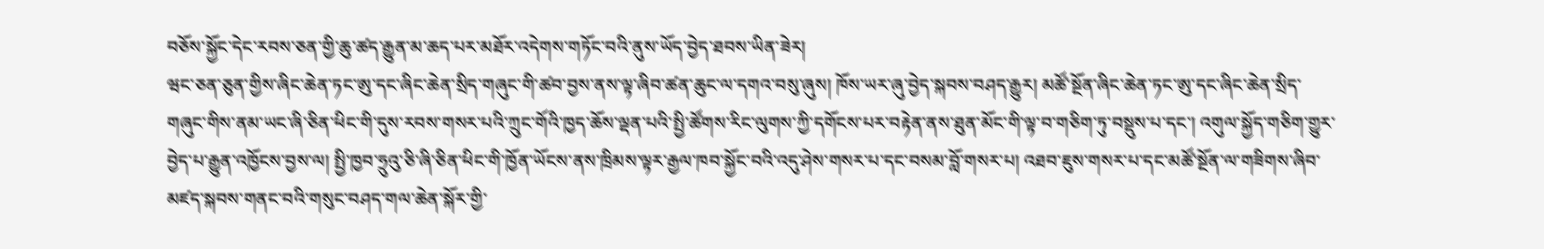བཅོས་སྐྱོང་དེང་རབས་ཅན་གྱི་ཆུ་ཚད་རྒྱུན་མ་ཆད་པར་མཐོར་འདེགས་གཏོང་བའི་ནུས་ཡོད་བྱེད་ཐབས་ཡིན་ཟེར།
ཝང་ཅན་ཅུན་གྱིས་ཞིང་ཆེན་ཏང་ཨུ་དང་ཞིང་ཆེན་སྲིད་གཞུང་གི་ཚབ་བྱས་ནས་ལྟ་ཞིབ་ཚན་ཆུང་ལ་དགའ་བསུ་ཞུས། ཁོས་ཡར་ཞུ་བྱེད་སྐབས་བཤད་རྒྱུར། མཚོ་སྔོན་ཞིང་ཆེན་ཏང་ཨུ་དང་ཞིང་ཆེན་སྲིད་གཞུང་གིས་ནམ་ཡང་ཞི་ཅིན་ཕིང་གི་དུས་རབས་གསར་པའི་ཀྲུང་གོའི་ཁྱད་ཆོས་ལྡན་པའི་སྤྱི་ཚོགས་རིང་ལུགས་ཀྱི་དགོངས་པར་བརྟེན་ནས་ཐུན་མོང་གི་ལྟ་བ་གཅིག་ཏུ་བསྡུས་པ་དང་། འགུལ་སྐྱོད་གཅིག་གྱུར་བྱེད་པ་རྒྱུན་འཁྱོངས་བྱས་ལ། སྤྱི་ཁྱབ་ཧྲུའུ་ཅི་ཞི་ཅིན་ཕིང་གི་ཁྱོན་ཡོངས་ནས་ཁྲིམས་ལྟར་རྒྱལ་ཁབ་སྐྱོང་བའི་འདུ་ཤེས་གསར་པ་དང་བསམ་བློ་གསར་པ། འཐབ་ཇུས་གསར་པ་དང་མཚོ་སྔོན་ལ་གཟིགས་ཞིབ་མཛད་སྐབས་གནང་བའི་གསུང་བཤད་གལ་ཆེན་སྐོར་གྱི་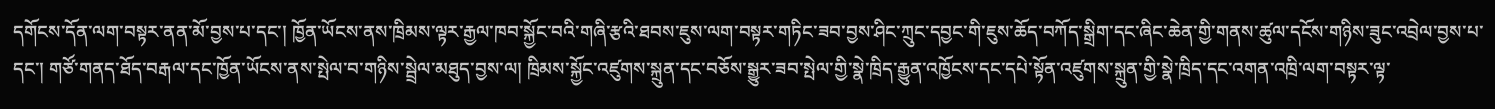དགོངས་དོན་ལག་བསྟར་ནན་མོ་བྱས་པ་དང་། ཁྱོན་ཡོངས་ནས་ཁྲིམས་ལྟར་རྒྱལ་ཁབ་སྐྱོང་བའི་གཞི་རྩའི་ཐབས་ཇུས་ལག་བསྟར་གཏིང་ཟབ་བྱས་ཤིང་ཀྲུང་དབྱང་གི་ཇུས་ཆོད་བཀོད་སྒྲིག་དང་ཞིང་ཆེན་གྱི་གནས་ཚུལ་དངོས་གཉིས་ཟུང་འབྲེལ་བྱས་པ་དང་། གཙོ་གནད་ཐོད་བརྒལ་དང་ཁྱོན་ཡོངས་ནས་སྤེལ་བ་གཉིས་སྦྲེལ་མཐུད་བྱས་ལ། ཁྲིམས་སྐྱོང་འཛུགས་སྐྲུན་དང་བཅོས་སྒྱུར་ཟབ་སྤེལ་གྱི་སྣེ་ཁྲིད་རྒྱུན་འཁྱོངས་དང་དཔེ་སྟོན་འཛུགས་སྐྲུན་གྱི་སྣེ་ཁྲིད་དང་འགན་འཁྲི་ལག་བསྟར་ལྟ་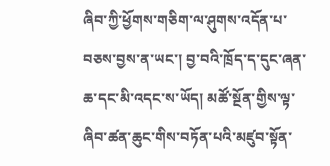ཞིབ་ཀྱི་ཕྱོགས་གཅིག་ལ་ཤུགས་འདོན་པ་བཅས་བྱས་ན་ཡང་། བྱ་བའི་ཁྲོད་ད་དུང་ཞན་ཆ་དང་མི་འདང་ས་ཡོད། མཚོ་སྔོན་གྱིས་ལྟ་ཞིབ་ཚན་ཆུང་གིས་བཏོན་པའི་མཛུབ་སྟོན་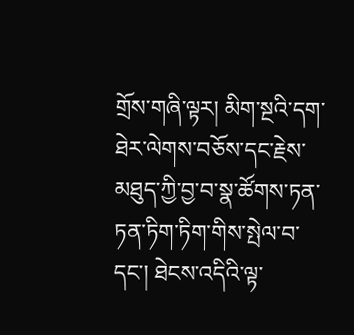གྲོས་གཞི་ལྟར། མིག་སྔའི་དག་ཐེར་ལེགས་བཅོས་དང་རྗེས་མཐུད་ཀྱི་བྱ་བ་སྣ་ཚོགས་ཏན་ཏན་ཏིག་ཏིག་གིས་སྤེལ་བ་དང་། ཐེངས་འདིའི་ལྟ་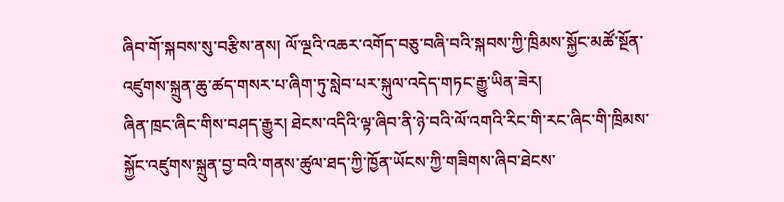ཞིབ་གོ་སྐབས་སུ་བརྩིས་ནས། ལོ་ལྔའི་འཆར་འགོད་བཅུ་བཞི་བའི་སྐབས་ཀྱི་ཁྲིམས་སྐྱོང་མཚོ་སྔོན་འཛུགས་སྐྲུན་ཆུ་ཚད་གསར་པ་ཞིག་ཏུ་སླེབ་པར་སྐུལ་འདེད་གཏང་རྒྱུ་ཡིན་ཟེར།
ཞིན་ཁྲང་ཞིང་གིས་བཤད་རྒྱུར། ཐེངས་འདིའི་ལྟ་ཞིབ་ནི་ཉེ་བའི་ལོ་འགའི་རིང་གི་རང་ཞིང་གི་ཁྲིམས་སྐྱོང་འཛུགས་སྐྲུན་བྱ་བའི་གནས་ཚུལ་ཐད་ཀྱི་ཁྱོན་ཡོངས་ཀྱི་གཟིགས་ཞིབ་ཐེངས་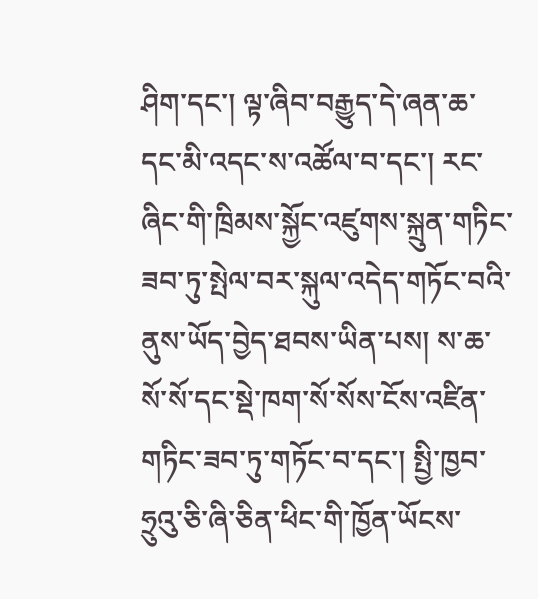ཤིག་དང་། ལྟ་ཞིབ་བརྒྱུད་དེ་ཞན་ཆ་དང་མི་འདང་ས་འཚོལ་བ་དང་། རང་ཞིང་གི་ཁྲིམས་སྐྱོང་འཛུགས་སྐྲུན་གཏིང་ཟབ་ཏུ་སྤེལ་བར་སྐུལ་འདེད་གཏོང་བའི་ནུས་ཡོད་བྱེད་ཐབས་ཡིན་པས། ས་ཆ་སོ་སོ་དང་སྡེ་ཁག་སོ་སོས་ངོས་འཛིན་གཏིང་ཟབ་ཏུ་གཏོང་བ་དང་། སྤྱི་ཁྱབ་ཧྲུའུ་ཅི་ཞི་ཅིན་ཕིང་གི་ཁྱོན་ཡོངས་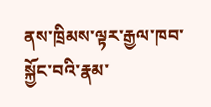ནས་ཁྲིམས་ལྟར་རྒྱལ་ཁབ་སྐྱོང་བའི་རྣམ་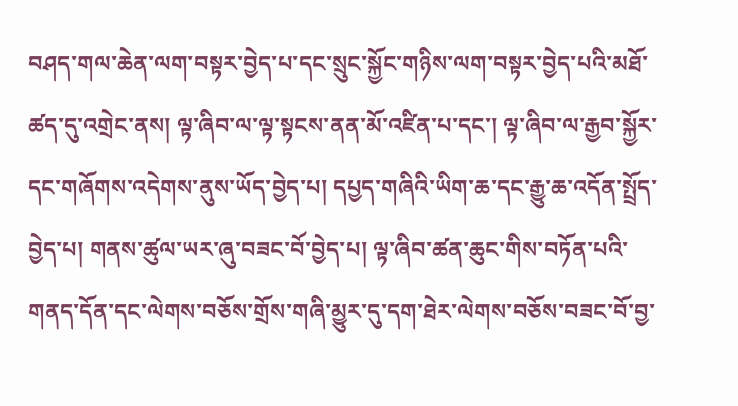བཤད་གལ་ཆེན་ལག་བསྟར་བྱེད་པ་དང་སྲུང་སྐྱོང་གཉིས་ལག་བསྟར་བྱེད་པའི་མཐོ་ཚད་དུ་འགྲེང་ནས། ལྟ་ཞིབ་ལ་ལྟ་སྟངས་ནན་མོ་འཛིན་པ་དང་། ལྟ་ཞིབ་ལ་རྒྱབ་སྐྱོར་དང་གཞོགས་འདེགས་ནུས་ཡོད་བྱེད་པ། དཔྱད་གཞིའི་ཡིག་ཆ་དང་རྒྱུ་ཆ་འདོན་སྤྲོད་བྱེད་པ། གནས་ཚུལ་ཡར་ཞུ་བཟང་བོ་བྱེད་པ། ལྟ་ཞིབ་ཚན་ཆུང་གིས་བཏོན་པའི་གནད་དོན་དང་ལེགས་བཅོས་གྲོས་གཞི་མྱུར་དུ་དག་ཐེར་ལེགས་བཅོས་བཟང་བོ་བྱ་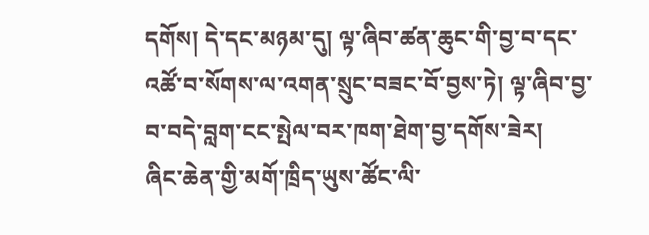དགོས། དེ་དང་མཉམ་དུ། ལྟ་ཞིབ་ཚན་ཆུང་གི་བྱ་བ་དང་འཚོ་བ་སོགས་ལ་འགན་སྲུང་བཟང་བོ་བྱས་ཏེ། ལྟ་ཞིབ་བྱ་བ་བདེ་བླག་ངང་སྤེལ་བར་ཁག་ཐེག་བྱ་དགོས་ཟེར།
ཞིང་ཆེན་གྱི་མགོ་ཁྲིད་ཡུས་ཚོང་ལི་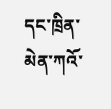དང་ཁྲིན་མེན་ཀའོ་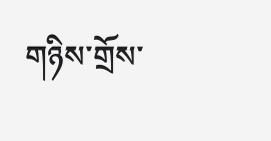གཉིས་གྲོས་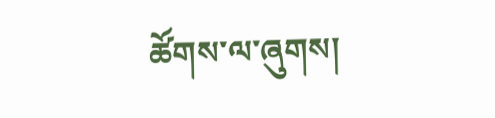ཚོགས་ལ་ཞུགས།